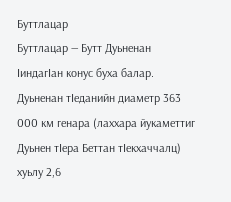Буттлацар
Буттлацар — Бутт Дуьненан IиндагIан конус буха балар. Дуьненан тIеданийн диаметр 363 000 км генара (лаххара йукаметтиг Дуьнен тIера Беттан тIекхаччалц) хуьлу 2,6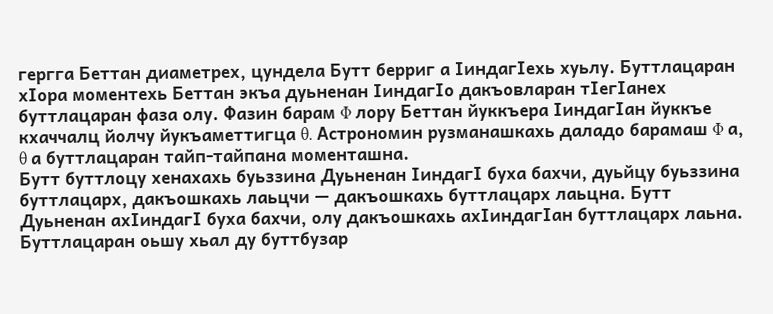гергга Беттан диаметрех, цундела Бутт берриг а IиндагIехь хуьлу. Буттлацаран хIора моментехь Беттан экъа дуьненан IиндагIо дакъовларан тIегIанех буттлацаран фаза олу. Фазин барам Φ лору Беттан йуккъера IиндагIан йуккъе кхаччалц йолчу йукъаметтигца θ. Астрономин рузманашкахь даладо барамаш Φ а, θ а буттлацаран тайп-тайпана моменташна.
Бутт буттлоцу хенахахь буьззина Дуьненан IиндагI буха бахчи, дуьйцу буьззина буттлацарх, дакъошкахь лаьцчи — дакъошкахь буттлацарх лаьцна. Бутт Дуьненан ахIиндагI буха бахчи, олу дакъошкахь ахIиндагIан буттлацарх лаьна. Буттлацаран оьшу хьал ду буттбузар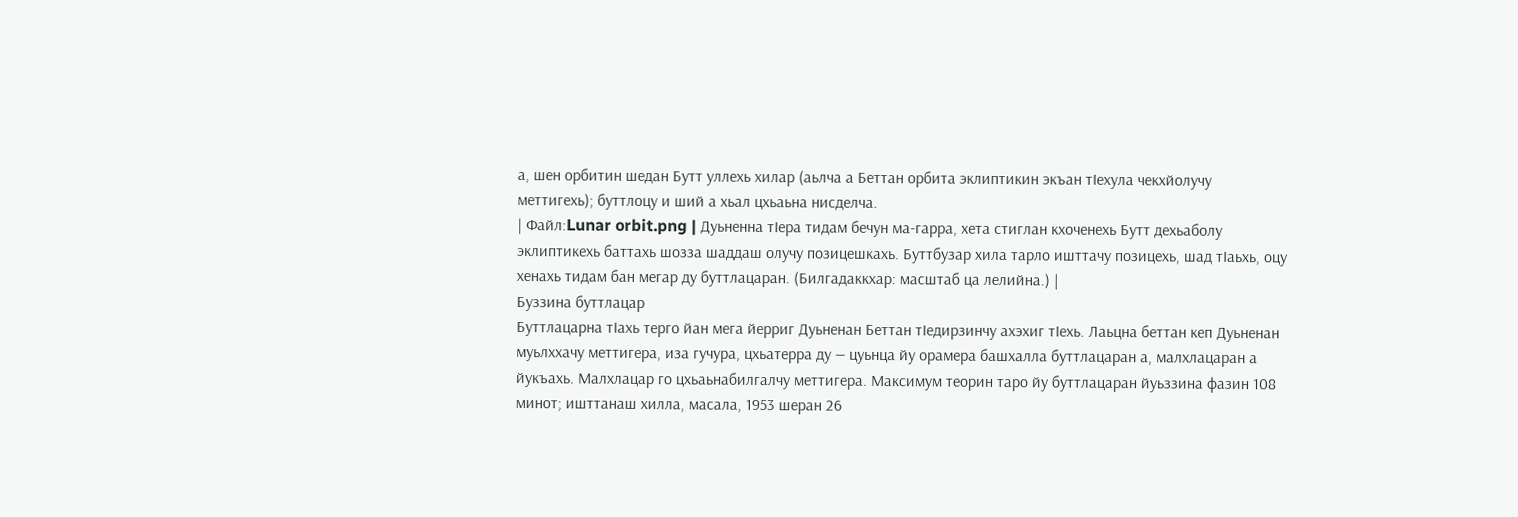а, шен орбитин шедан Бутт уллехь хилар (аьлча а Беттан орбита эклиптикин экъан тIехула чекхйолучу меттигехь); буттлоцу и ший а хьал цхьаьна нисделча.
| Файл:Lunar orbit.png | Дуьненна тIера тидам бечун ма-гарра, хета стиглан кхоченехь Бутт дехьаболу эклиптикехь баттахь шозза шаддаш олучу позицешкахь. Буттбузар хила тарло ишттачу позицехь, шад тIаьхь, оцу хенахь тидам бан мегар ду буттлацаран. (Билгадаккхар: масштаб ца лелийна.) |
Буззина буттлацар
Буттлацарна тIахь терго йан мега йерриг Дуьненан Беттан тIедирзинчу ахэхиг тIехь. Лаьцна беттан кеп Дуьненан муьлххачу меттигера, иза гучура, цхьатерра ду — цуьнца йу орамера башхалла буттлацаран а, малхлацаран а йукъахь. Малхлацар го цхьаьнабилгалчу меттигера. Максимум теорин таро йу буттлацаран йуьззина фазин 108 минот; ишттанаш хилла, масала, 1953 шеран 26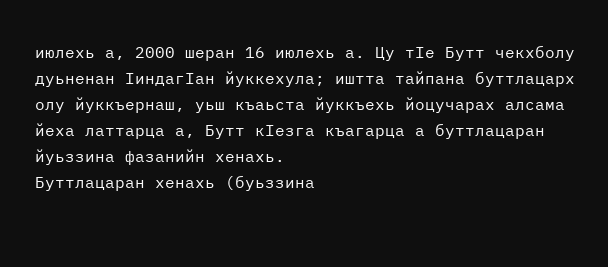июлехь а, 2000 шеран 16 июлехь а. Цу тIе Бутт чекхболу дуьненан IиндагIан йуккехула; иштта тайпана буттлацарх олу йуккъернаш, уьш къаьста йуккъехь йоцучарах алсама йеха латтарца а, Бутт кIезга къагарца а буттлацаран йуьззина фазанийн хенахь.
Буттлацаран хенахь (буьззина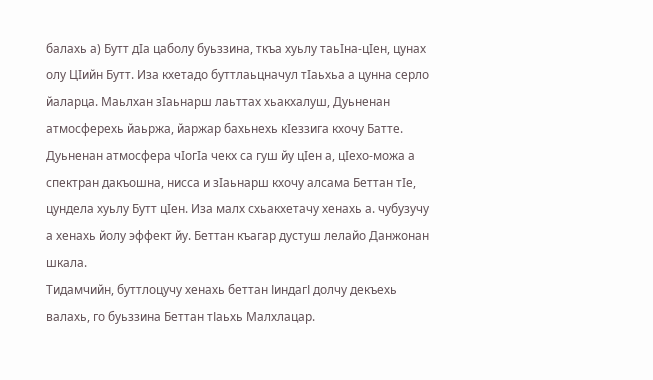балахь а) Бутт дIа цаболу буьззина, ткъа хуьлу таьIна-цIен, цунах олу ЦIийн Бутт. Иза кхетадо буттлаьцначул тIаьхьа а цунна серло йаларца. Маьлхан зIаьнарш лаьттах хьакхалуш, Дуьненан атмосферехь йаьржа, йаржар бахьнехь кIеззига кхочу Батте. Дуьненан атмосфера чIогIа чекх са гуш йу цIен а, цIехо-можа а спектран дакъошна, нисса и зIаьнарш кхочу алсама Беттан тIе, цундела хуьлу Бутт цIен. Иза малх схьакхетачу хенахь а. чубузучу а хенахь йолу эффект йу. Беттан къагар дустуш лелайо Данжонан шкала.
Тидамчийн, буттлоцучу хенахь беттан ІиндагІ долчу декъехь валахь, го буьззина Беттан тІаьхь Малхлацар.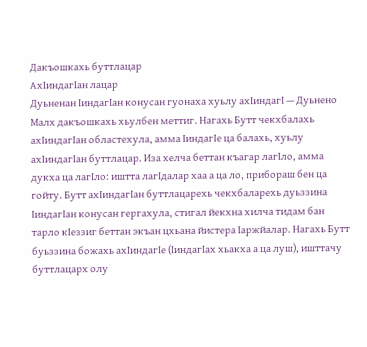Дакъошкахь буттлацар
АхІиндагІан лацар
Дуьненан ІиндагІан конусан гуонаха хуьлу ахІиндагІ — Дуьнено Малх дакъошкахь хьулбен меттиг. Нагахь Бутт чекхбалахь ахІиндагІан областехула, амма ІиндагІе ца балахь, хуьлу ахІиндагІан буттлацар. Иза хелча беттан къагар лагІло, амма дукха ца лагІло: иштта лагІдалар хаа а ца ло, прибораш бен ца гойту. Бутт ахІиндагІан буттлацарехь чекхбаларехь дуьззина ІиндагІан конусан гергахула, стигал йекхна хилча тидам бан тарло кІеззиг беттан экъан цхьана йистера Іаржйалар. Нагахь Бутт буьззина божахь ахІиндагІе (ІиндагІах хьакха а ца луш), ишттачу буттлацарх олу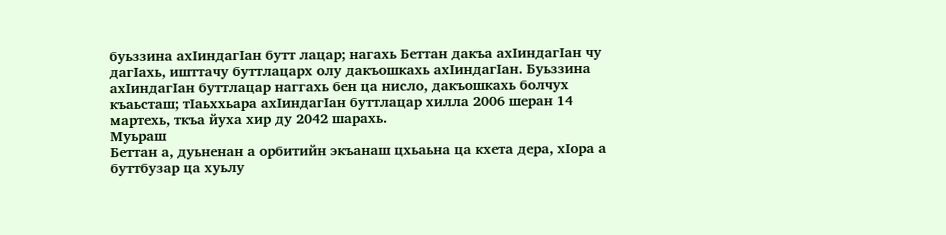буьззина ахІиндагІан бутт лацар; нагахь Беттан дакъа ахІиндагІан чу дагІахь, ишттачу буттлацарх олу дакъошкахь ахІиндагІан. Буьззина ахІиндагІан буттлацар наггахь бен ца нисло, дакъошкахь болчух къаьсташ; тІаьххьара ахІиндагІан буттлацар хилла 2006 шеран 14 мартехь, ткъа йуха хир ду 2042 шарахь.
Муьраш
Беттан а, дуьненан а орбитийн экъанаш цхьаьна ца кхета дера, хІора а буттбузар ца хуьлу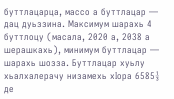буттлацарца, массо а буттлацар — дац дуьззина. Максимум шарахь 4 буттлоцу (масала, 2020 а, 2038 а шерашкахь), минимум буттлацар — шарахь шозза. Буттлацар хуьлу хьалхалерачу низамехь хІора 6585⅓ де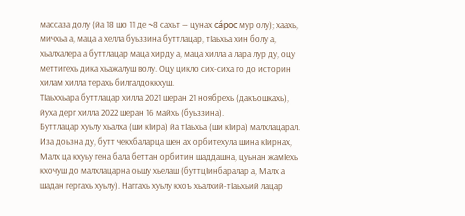массаза долу (йа 18 шо 11 де ~8 сахьт — цунах са́рос мур олу); хаахь, мичхьа а, маца а хелла буьззина буттлацар, тІаьхьа хин болу а, хьалхалера а буттлацар маца хирду а, маца хилла а лара лур ду, оцу меттигехь дика хьажалуш волу. Оцу цикло сих-сиха го до историн хилам хилла терахь билгалдоккхуш.
ТІаьххьара буттлацар хилла 2021 шеран 21 ноябрехь (дакъошкахь), йуха дерг хилла 2022 шеран 16 майхь (буьззина).
Буттлацар хуьлу хьалха (ши кІира) йа тІаьхьа (ши кІира) малхлацарал. Иза доьзна ду, бутт чекхбаларца шен ах орбитехула шина кІирнах, Малх ца кхуьу гена бала беттан орбитин шаддашна, цуьнан жамІехь кхочуш до малхлацарна оьшу хьелаш (буттцІинбаралар а, Малх а шадан гергахь хуьлу). Наггахь хуьлу кхоъ хьалхий-тІаьхьий лацар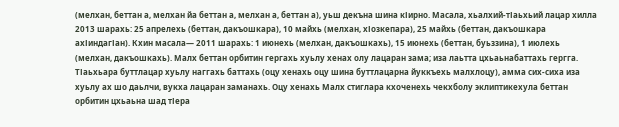(мелхан, беттан а, мелхан йа беттан а, мелхан а, беттан а), уьш декъна шина кІирно. Масала, хьалхий-тІаьхьий лацар хилла 2013 шарахь: 25 апрелехь (беттан, дакъошкара), 10 майхь (мелхан, хІозкепара), 25 майхь (беттан, дакъошкара ахІиндагІан). Кхин масала— 2011 шарахь: 1 июнехь (мелхан, дакъошкахь), 15 июнехь (беттан, буьззина), 1 июлехь (мелхан, дакъошкахь). Малх беттан орбитин гергахь хуьлу хенах олу лацаран зама; иза лаьтта цхьаьнабаттахь гергга.
ТІаьхьара буттлацар хуьлу наггахь баттахь (оцу хенахь оцу шина буттлацарна йуккъехь малхлоцу), амма сих-сиха иза хуьлу ах шо даьлчи, вукха лацаран заманахь. Оцу хенахь Малх стиглара кхоченехь чекхболу эклиптикехула беттан орбитин цхьаьна шад тІера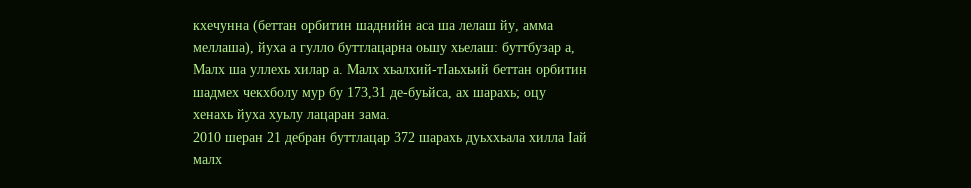кхечунна (беттан орбитин шаднийн аса ша лелаш йу, амма меллаша), йуха а гулло буттлацарна оьшу хьелаш: буттбузар а, Малх ша уллехь хилар а. Малх хьалхий-тІаьхьий беттан орбитин шадмех чекхболу мур бу 173,31 де-буьйса, ах шарахь; оцу хенахь йуха хуьлу лацаран зама.
2010 шеран 21 дебран буттлацар 372 шарахь дуьххьала хилла Іай малх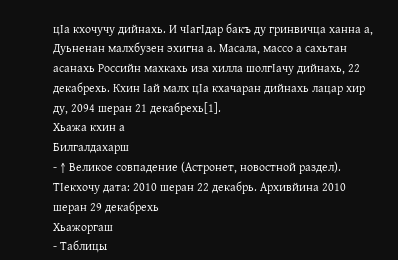цІа кхочучу дийнахь. И чІагІдар бакъ ду гринвичца ханна а, Дуьненан малхбузен эхигна а. Масала, массо а сахьтан асанахь Российн махкахь иза хилла шолгІачу дийнахь, 22 декабрехь. Кхин Іай малх цІа кхачаран дийнахь лацар хир ду, 2094 шеран 21 декабрехь[1].
Хьажа кхин а
Билгалдахарш
- ↑ Великое совпадение (Астронет, новостной раздел). ТӀекхочу дата: 2010 шеран 22 декабрь. Архивйина 2010 шеран 29 декабрехь
Хьажоргаш
- Таблицы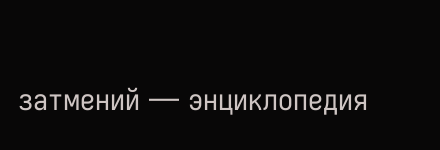затмений — энциклопедия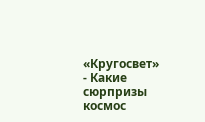«Кругосвет»
- Какие сюрпризы космос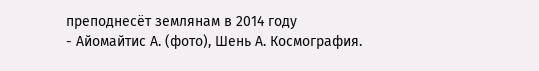преподнесёт землянам в 2014 году
- Айомайтис А. (фото), Шень А. Космография.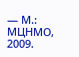— М.: МЦНМО, 2009.